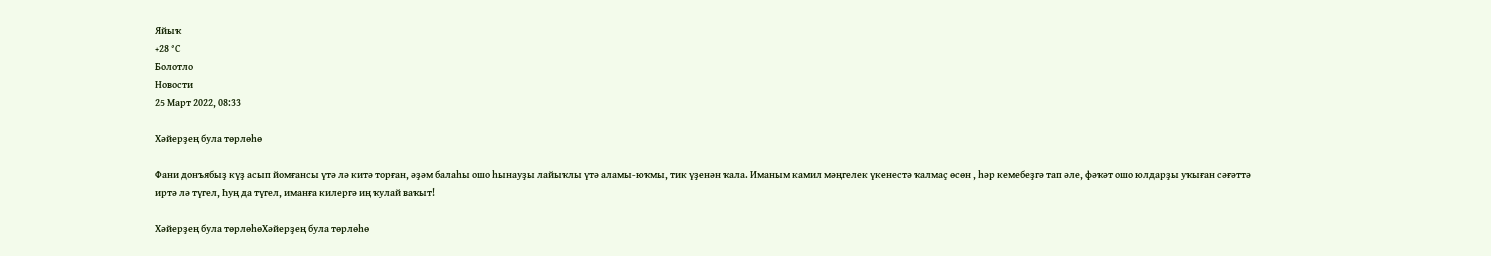Яйыҡ
+28 °С
Болотло
Новости
25 Март 2022, 08:33

Хәйерҙең була төрлөһө

Фани донъябыҙ күҙ асып йомғансы үтә лә китә торған, әҙәм балаһы ошо һынауҙы лайыҡлы үтә аламы-юҡмы, тик үҙенән ҡала. Иманым камил мәңгелек үкенестә ҡалмаҫ өсөн , һәр кемебеҙгә тап әле, фәҡәт ошо юлдарҙы уҡыған сәғәттә иртә лә түгел, Һуң да түгел, иманға килергә иң ҡулай ваҡыт!

Хәйерҙең була төрлөһөХәйерҙең була төрлөһө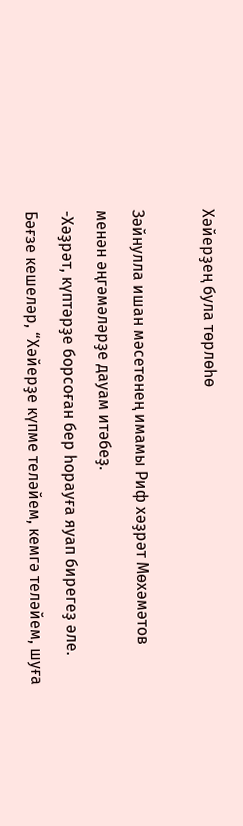Хәйерҙең була төрлөһө

Зәйнулла ишан мәсетенең имамы Риф хәҙрәт Мөхәмәтов менән әңгәмәләрҙе дауам итәбеҙ.
-Хәҙрәт, күптәрҙе борсоған бер һорауға яуап бирегеҙ әле. Бәғзе кешеләр, “Хәйерҙе күпме теләйем, кемгә теләйем, шуға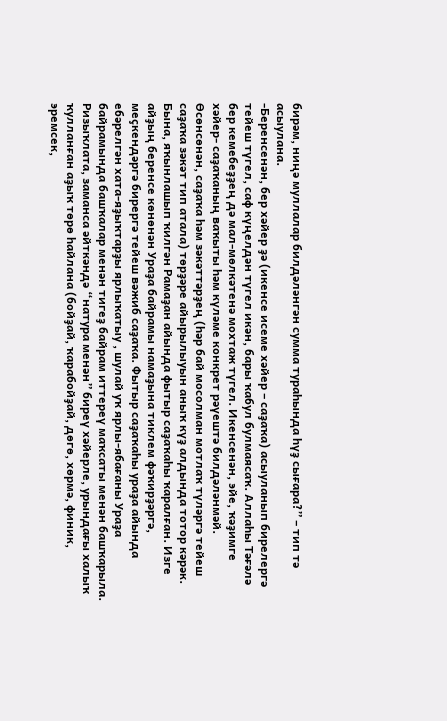бирәм, ниңә муллалар билдәләнгән сумма тураһында һүҙ сығара?” – тип тә асыулана.
-Беренсенән, бер хәйер ҙә (икенсе исеме хәйер – саҙаҡа) асыуланып бирелергә тейеш түгел, саф күңелдән түгел икән, бары ҡабул булмаясаҡ. Аллаһы Тәғәлә бер кемебеҙҙең дә мал-мөлкәтенә мохтаж түгел. Икенсенән, эйе, ҡәҙимге хәйер- саҙаҡаның ваҡыты һәм күләме конкрет рәүештә билдәләнмәй. Өсөнсөнән, саҙаҡа һәм зәкәттәрҙең (һәр бай мосолман мотлаҡ түләргә тейеш саҙаҡа зәкәт тип атала) төрҙәре айырылыуын аныҡ күҙ алдында тотор кәрәк. Бына, яҡынлашып ҡилгән Рамаҙан айында фытыр саҙаҡаһы ҡаралған. Изге айҙың беренсе көнөнән Ураҙа байрамы намаҙына тиклем фәҡирҙәргә, меҫкендәргә бирергә тейеш вәжиб саҙаҡа. Фытыр саҙаҡаһы ураҙа айында ебәрелгән хата-яҙыҡтарҙы ярлыҡатыу , шулай уҡ ярлы-ябағаны Ураҙа байрамында башҡалар менән тигеҙ байрам иттереү маҡсаты менән башҡарыла. Ризыҡлата, заманса әйткәндә “натура менән” биреү хәйерле, урындағы халыҡ ҡулланған аҙыҡ төрө һайлана (бойҙай, ҡарабойҙай, дөгө, хөрмә, финик, эремсек,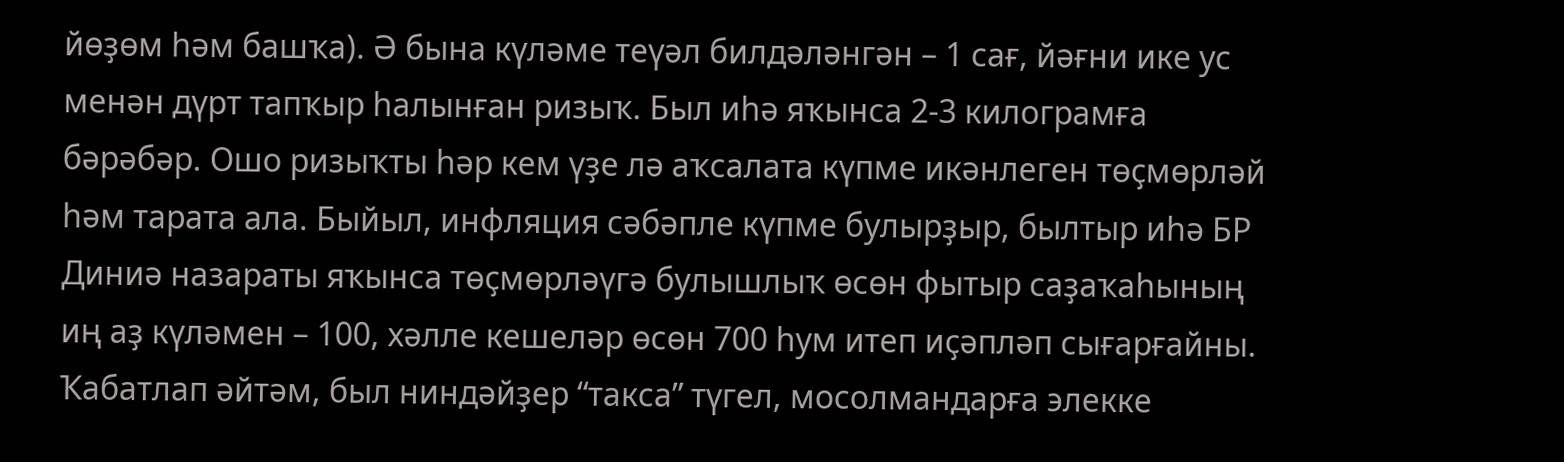йөҙөм һәм башҡа). Ә бына күләме теүәл билдәләнгән – 1 сағ, йәғни ике ус менән дүрт тапҡыр һалынған ризыҡ. Был иһә яҡынса 2-3 килограмға бәрәбәр. Ошо ризыҡты һәр кем үҙе лә аҡсалата күпме икәнлеген төҫмөрләй һәм тарата ала. Быйыл, инфляция сәбәпле күпме булырҙыр, былтыр иһә БР Диниә назараты яҡынса төҫмөрләүгә булышлыҡ өсөн фытыр саҙаҡаһының иң аҙ күләмен – 100, хәлле кешеләр өсөн 700 һум итеп иҫәпләп сығарғайны. Ҡабатлап әйтәм, был ниндәйҙер “такса” түгел, мосолмандарға элекке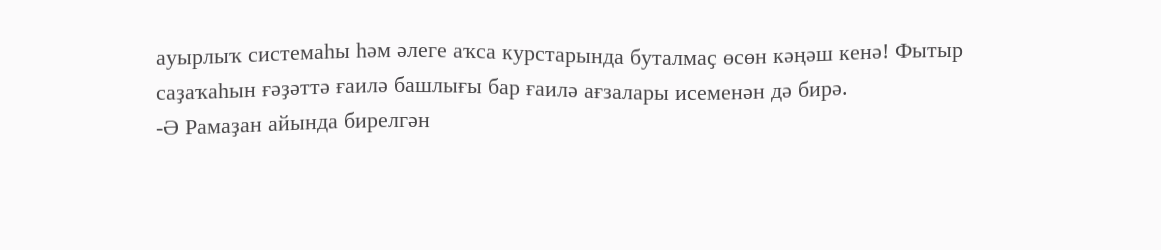ауырлыҡ системаһы һәм әлеге аҡса курстарында буталмаҫ өсөн кәңәш кенә! Фытыр саҙаҡаһын ғәҙәттә ғаилә башлығы бар ғаилә ағзалары исеменән дә бирә.
-Ә Рамаҙан айында бирелгән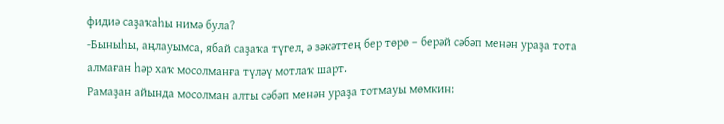фидиә саҙаҡаһы нимә була?
-Быныһы, аңлауымса, ябай саҙаҡа түгел, ә зәкәттең бер төрө – берәй сәбәп менән ураҙа тота алмаған һәр хаҡ мосолманға түләү мотлаҡ шарт.
Рамаҙан айында мосолман алты сәбәп менән ураҙа тотмауы мөмкин: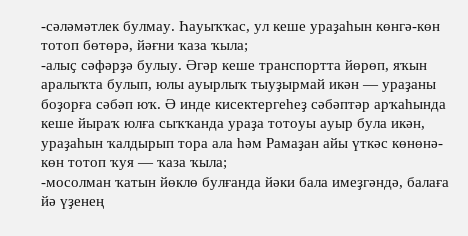-сәләмәтлек булмау. Һауыҡҡас, ул кеше ураҙаһын көнгә-көн тотоп бөтөрә, йәғни ҡаза ҡыла;
-алыҫ сәфәрҙә булыу. Әгәр кеше транспортта йөрөп, яҡын аралыҡта булып, юлы ауырлыҡ тыуҙырмай икән — ураҙаны боҙорға сәбәп юҡ. Ә инде кисектергеһеҙ сәбәптәр арҡаһында кеше йыраҡ юлға сыҡҡанда ураҙа тотоуы ауыр була икән, ураҙаһын ҡалдырып тора ала һәм Рамаҙан айы үткәс көнөнә-көн тотоп ҡуя — ҡаза ҡыла;
-мосолман ҡатын йөклө булғанда йәки бала имеҙгәндә, балаға йә үҙенең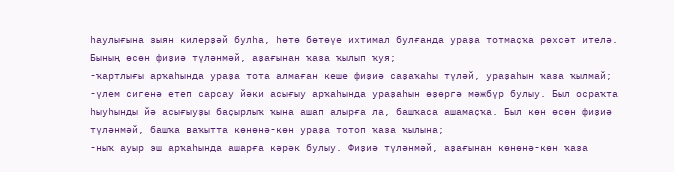һаулығына зыян килерҙәй булһа, һөтө бөтөүе ихтимал булғанда ураҙа тотмаҫҡа рөхсәт ителә. Бының өсөн фиҙиә түләнмәй, аҙағынан ҡаза ҡылып ҡуя;
-ҡартлығы арҡаһында ураҙа тота алмаған кеше фиҙиә саҙаҡаһы түләй, ураҙаһын ҡаза ҡылмай;
-үлем сигенә етеп сарсау йәки асығыу арҡаһында ураҙаһын өҙөргә мәжбүр булыу. Был осраҡта һыуһынды йә асығыуҙы баҫырлыҡ ҡына ашап алырға ла, башҡаса ашамаҫҡа. Был көн өсөн фиҙиә түләнмәй, башҡа ваҡытта көнөнә-көн ураҙа тотоп ҡаза ҡылына;
-ныҡ ауыр эш арҡаһында ашарға кәрәк булыу. Фиҙиә түләнмәй, аҙағынан көнөнә-көн ҡаза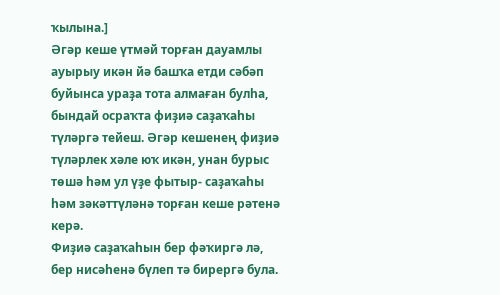ҡылына.]
Әгәр кеше үтмәй торған дауамлы ауырыу икән йә башҡа етди сәбәп буйынса ураҙа тота алмаған булһа, бындай осраҡта фиҙиә саҙаҡаһы түләргә тейеш. Әгәр кешенең фиҙиә түләрлек хәле юҡ икән, унан бурыс төшә һәм ул үҙе фытыр- саҙаҡаһы һәм зәкәттүләнә торған кеше рәтенә керә.
Фиҙиә саҙаҡаһын бер фәҡиргә лә, бер нисәһенә бүлеп тә бирергә була.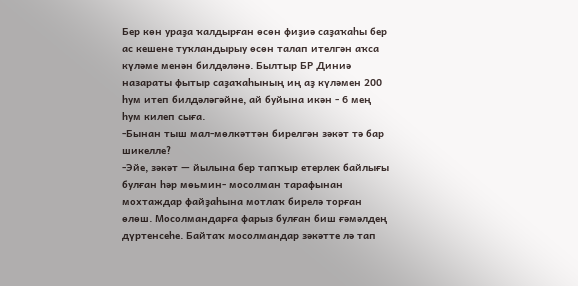Бер көн ураҙа ҡалдырған өсөн фиҙиә саҙаҡаһы бер ас кешене туҡландырыу өсөн талап ителгән аҡса күләме менән билдәләнә. Былтыр БР Диниә назараты фытыр саҙаҡаһының иң аҙ күләмен 200 һум итеп билдәләгәйне, ай буйына икән - 6 мең һум килеп сыға.
-Бынан тыш мал-мөлкәттән бирелгән зәкәт тә бар шикелле?
-Эйе, зәкәт — йылына бер тапҡыр етерлек байлығы булған һәр мөьмин- мосолман тарафынан мохтаждар файҙаһына мотлаҡ бирелә торған өлөш. Мосолмандарға фарыз булған биш ғәмәлдең дүртенсеһе. Байтаҡ мосолмандар зәкәтте лә тап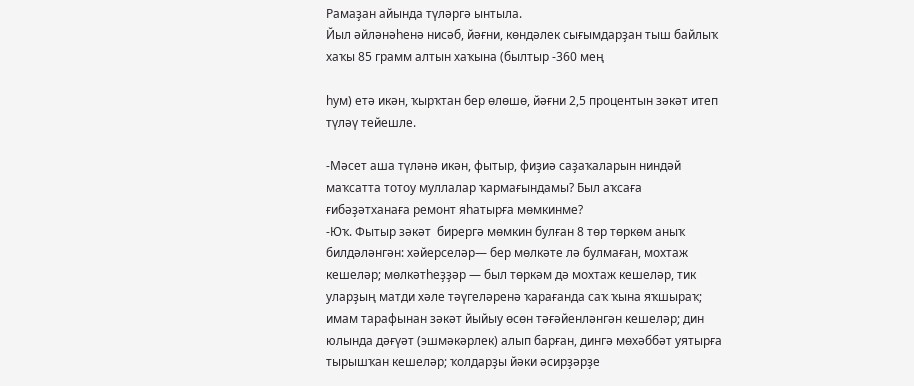Рамаҙан айында түләргә ынтыла.
Йыл әйләнәһенә нисәб, йәғни, көндәлек сығымдарҙан тыш байлыҡ хаҡы 85 грамм алтын хаҡына (былтыр -360 мең

һум) етә икән, ҡырҡтан бер өлөшө, йәғни 2,5 процентын зәкәт итеп түләү тейешле.

-Мәсет аша түләнә икән, фытыр, фиҙиә саҙаҡаларын ниндәй маҡсатта тотоу муллалар ҡармағындамы? Был аҡсаға ғибәҙәтханаға ремонт яһатырға мөмкинме?
-Юҡ. Фытыр зәкәт  бирергә мөмкин булған 8 төр төркөм аныҡ билдәләнгән: хәйерселәр— бер мөлкәте лә булмаған, мохтаж кешеләр; мөлкәтһеҙҙәр — был төркәм дә мохтаж кешеләр, тик уларҙың матди хәле тәүгеләренә ҡарағанда саҡ ҡына яҡшыраҡ; имам тарафынан зәкәт йыйыу өсөн тәғәйенләнгән кешеләр; дин юлында дәғүәт (эшмәкәрлек) алып барған, дингә мөхәббәт уятырға тырышҡан кешеләр; ҡолдарҙы йәки әсирҙәрҙе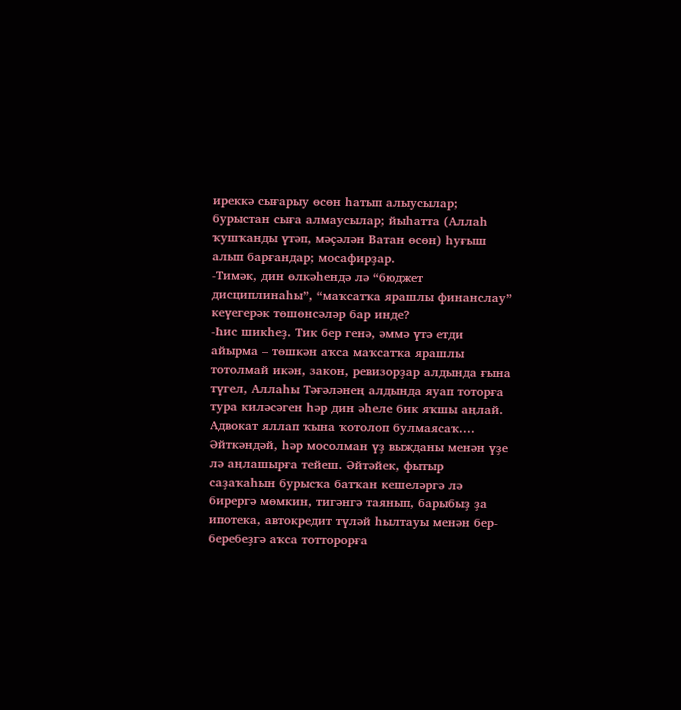иреккә сығарыу өсөн һатып алыусылар; бурыстан сыға алмаусылар; йыһатта (Аллаһ ҡушҡанды үтәп, мәҫәлән Ватан өсөн) һуғыш алып барғандар; мосафирҙар.
-Тимәк, дин өлкәһендә лә “бюджет дисциплинаһы”, “маҡсатҡа ярашлы финанслау” кеүегерәк төшөнсәләр бар инде?
-Һис шикһеҙ. Тик бер генә, әммә үтә етди айырма – төшкән аҡса маҡсатҡа ярашлы тотолмай икән, закон, ревизорҙар алдында ғына түгел, Аллаһы Тәғәләнең алдында яуап тоторға тура киләсәген һәр дин әһеле бик яҡшы аңлай. Адвокат яллап ҡына ҡотолоп булмаясаҡ.... Әйткәндәй, һәр мосолман үҙ выжданы менән үҙе лә аңлашырға тейеш. Әйтәйек, фытыр саҙаҡаһын бурысҡа батҡан кешеләргә лә бирергә мөмкин, тигәнгә таянып, барыбыҙ ҙа ипотека, автокредит түләй һылтауы менән бер-беребеҙгә аҡса тотторорға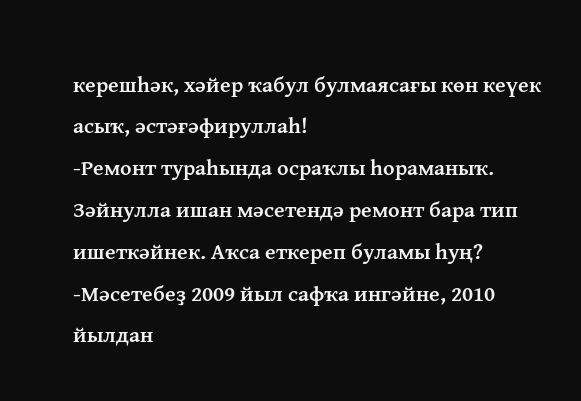керешһәк, хәйер ҡабул булмаясағы көн кеүек асыҡ, әстәғәфируллаһ!
-Ремонт тураһында осраҡлы һораманыҡ. Зәйнулла ишан мәсетендә ремонт бара тип ишеткәйнек. Аҡса еткереп буламы һуң?
-Мәсетебеҙ 2009 йыл сафҡа ингәйне, 2010 йылдан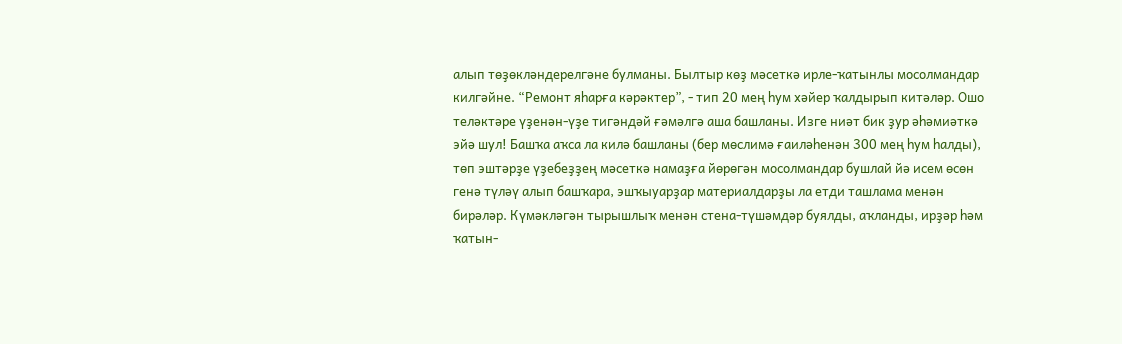алып төҙөкләндерелгәне булманы. Былтыр көҙ мәсеткә ирле-ҡатынлы мосолмандар килгәйне. “Ремонт яһарға кәрәктер”, - тип 20 мең һум хәйер ҡалдырып китәләр. Ошо теләктәре үҙенән-үҙе тигәндәй ғәмәлгә аша башланы. Изге ниәт бик ҙур әһәмиәткә эйә шул! Башҡа аҡса ла килә башланы (бер мөслимә ғаиләһенән 300 мең һум һалды), төп эштәрҙе үҙебеҙҙең мәсеткә намаҙға йөрөгән мосолмандар бушлай йә исем өсөн генә түләү алып башҡара, эшҡыуарҙар материалдарҙы ла етди ташлама менән бирәләр. Күмәкләгән тырышлыҡ менән стена-түшәмдәр буялды, аҡланды, ирҙәр һәм ҡатын-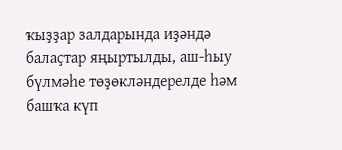ҡыҙҙар залдарында иҙәндә балаҫтар яңыртылды, аш-һыу бүлмәһе төҙөкләндерелде һәм башҡа күп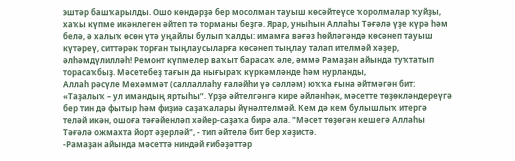эштәр башҡарылды. Ошо көндәрҙә бер мосолман тауыш көсәйтеүсе ҡоролмалар ҡуйҙы, хаҡы күпме икәнлеген әйтеп тә торманы беҙгә. Ярар, уныһын Аллаһы Тәғәлә үҙе күрә һәм белә, ә халыҡ өсөн үтә уңайлы булып ҡалды: имамға вәғәз һөйләгәндә көсәнеп тауыш күтәреү, ситтәрәк торған тыңлаусыларға көсәнеп тыңлау талап ителмәй хәҙер, әлһәмдүлилләһ! Ремонт күпмелер ваҡыт барасаҡ әле, әммә Рамаҙан айында туҡтатып торасаҡбыҙ. Мәсетебеҙ тағын да нығыраҡ күркәмләнде һәм нурланды,
Аллаһ рәсүле Мөхәммәт (саллаллаһу ғаләйһи үә сәлләм) юҡҡа ғына әйтмәгән бит: «Таҙалыҡ – ул имандың яртыһы”. Үрҙә әйтелгәнгә кире әйләнһәк, мәсетте төҙөкләндереүгә бер тин дә фытыр һәм фиҙиә саҙаҡалары йүнәлтелмәй. Кем дә кем булышлыҡ итергә теләй икән, ошоға тәғәйенләп хәйер-саҙаҡа бирә ала. "Мәсет төҙөгән кешегә Аллаһы Тәғәлә ожмахта йорт әҙерләй", - тип әйтелә бит бер хәҙистә.
-Рамаҙан айында мәсеттә ниндәй ғибәҙәттәр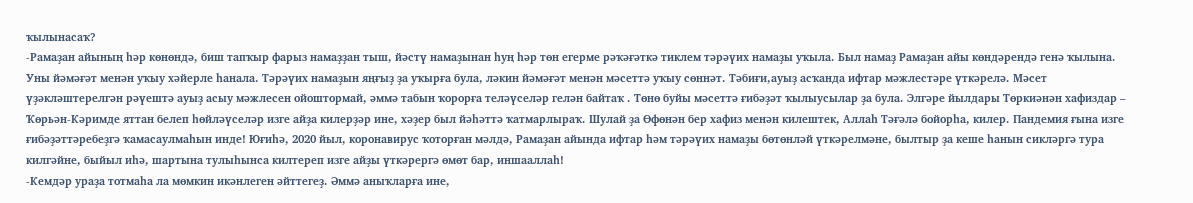ҡылынасаҡ?
-Рамаҙан айының һәр көнөндә, биш тапҡыр фарыз намаҙҙан тыш, йәстү намаҙынан һуң һәр төн егерме рәҡәғәткә тиклем тәрәүих намаҙы уҡыла. Был намаҙ Рамаҙан айы көндәрендә генә ҡылына. Уны йәмәғәт менән уҡыу хәйерле һанала. Тәрәүих намаҙын яңғыҙ ҙа уҡырға була, ләкин йәмәғәт менән мәсеттә уҡыу сөннәт. Тәбиғи,ауыҙ асҡанда ифтар мәжлестәре үткәрелә. Мәсет үҙәкләштерелгән рәүештә ауыҙ асыу мәжлесен ойоштормай, әммә табын ҡорорға теләүселәр гелән байтаҡ . Төнө буйы мәсеттә ғибәҙәт ҡылыусылар ҙа була. Элгәре йылдары Төркиәнән хафиздар – Ҡөрьән-Кәримде яттан белеп һөйләүселәр изге айҙа килерҙәр ине, хәҙер был йәһәттә ҡатмарлыраҡ. Шулай ҙа Өфөнән бер хафиз менән килештек, Аллаһ Тәғәлә бойорһа, килер. Пандемия ғына изге ғибәҙәттәребеҙгә ҡамасаулмаһын инде! Юғиһә, 2020 йыл, коронавирус ҡоторған мәлдә, Рамаҙан айында ифтар һәм тәрәүих намаҙы бөтөнләй үткәрелмәне, былтыр ҙа кеше һанын сикләргә тура килгәйне, быйыл иһә, шартына тулыһынса килтереп изге айҙы үткәрергә өмөт бар, иншааллаһ!
-Кемдәр ураҙа тотмаһа ла мөмкин икәнлеген әйттегеҙ. Әммә аныҡларға ине,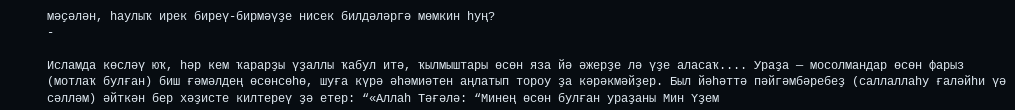мәҫәлән, һаулыҡ ирек биреү-бирмәүҙе нисек билдәләргә мөмкин һуң?
-

Исламда көсләү юҡ, һәр кем ҡарарҙы үҙаллы ҡабул итә, ҡылмыштары өсөн яза йә әжерҙе лә үҙе аласаҡ.... Ураҙа — мосолмандар өсөн фарыз (мотлаҡ булған) биш ғәмәлдең өсөнсөһө, шуға күрә әһәмиәтен аңлатып тороу ҙа кәрәкмәйҙер. Был йәһәттә пәйгәмбәребеҙ (саллаллаһу ғаләйһи үә сәлләм) әйткән бер хәҙисте килтереү ҙә етер: “«Аллаһ Тәғәлә: “Минең өсөн булған ураҙаны Мин Үҙем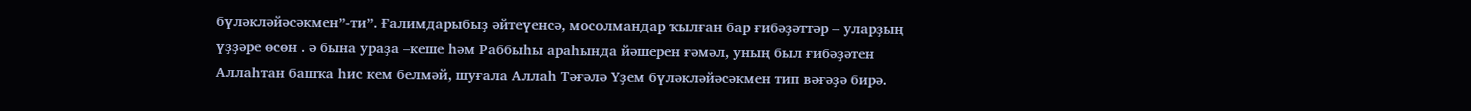бүләкләйәсәкмен”-ти”. Ғалимдарыбыҙ әйтеүенсә, мосолмандар ҡылған бар ғибәҙәттәр – уларҙың үҙҙәре өсөн . ә бына ураҙа –кеше һәм Раббыһы араһында йәшерен ғәмәл, уның был ғибәҙәтен Аллаһтан башҡа һис кем белмәй, шуғала Аллаһ Тәғәлә Үҙем бүләкләйәсәкмен тип вәғәҙә бирә.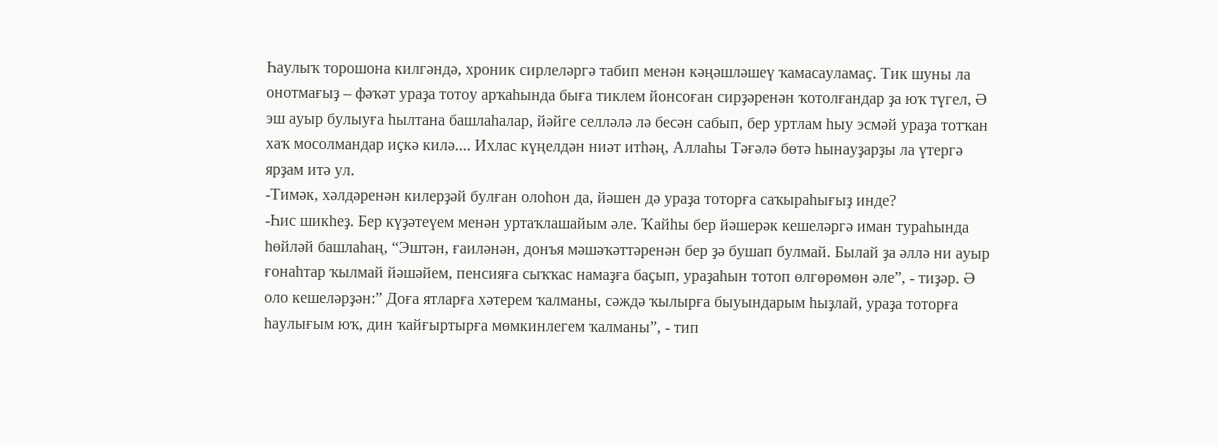Һаулыҡ торошона килгәндә, хроник сирлеләргә табип менән кәңәшләшеү ҡамасауламаҫ. Тик шуны ла онотмағыҙ – фәҡәт ураҙа тотоу арҡаһында быға тиклем йонсоған сирҙәренән ҡотолғандар ҙа юҡ түгел, Ә эш ауыр булыуға һылтана башлаһалар, йәйге селләлә лә бесән сабып, бер уртлам һыу эсмәй ураҙа тотҡан хаҡ мосолмандар иҫкә килә.... Ихлас күңелдән ниәт итһәң, Аллаһы Тәғәлә бөтә һынауҙарҙы ла үтергә ярҙам итә ул.
-Тимәк, хәлдәренән килерҙәй булған олоһон да, йәшен дә ураҙа тоторға саҡыраһығыҙ инде?
-Һис шикһеҙ. Бер күҙәтеүем менән уртаҡлашайым әле. Ҡайһы бер йәшерәк кешеләргә иман тураһында һөйләй башлаһаң, “Эштән, ғаиләнән, донъя мәшәҡәттәренән бер ҙә бушап булмай. Былай ҙа әллә ни ауыр ғонаһтар ҡылмай йәшәйем, пенсияға сыҡҡас намаҙға баҫып, ураҙаһын тотоп өлгөрөмөн әле”, - тиҙәр. Ә оло кешеләрҙән:” Доға ятларға хәтерем ҡалманы, сәждә ҡылырға быуындарым һыҙлай, ураҙа тоторға һаулығым юҡ, дин ҡайғыртырға мөмкинлегем ҡалманы”, - тип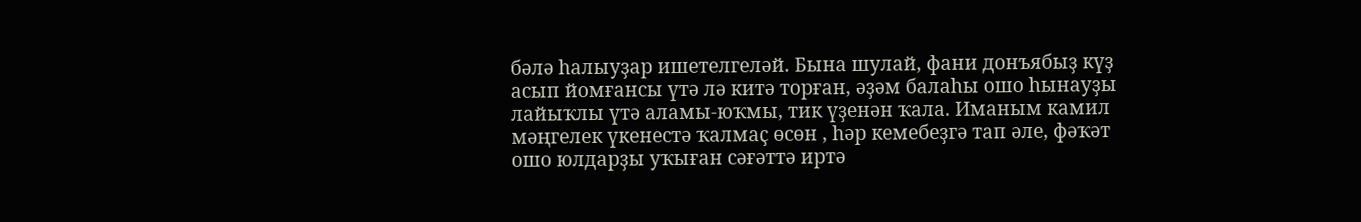бәлә һалыуҙар ишетелгеләй. Бына шулай, фани донъябыҙ күҙ асып йомғансы үтә лә китә торған, әҙәм балаһы ошо һынауҙы лайыҡлы үтә аламы-юҡмы, тик үҙенән ҡала. Иманым камил мәңгелек үкенестә ҡалмаҫ өсөн , һәр кемебеҙгә тап әле, фәҡәт ошо юлдарҙы уҡыған сәғәттә иртә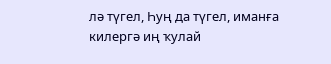лә түгел, Һуң да түгел, иманға килергә иң ҡулай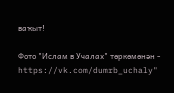ваҡыт!

Фото "Ислам в Учалах" төркөмөнән - https://vk.com/dumrb_uchaly"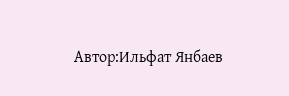Автор:Ильфат Янбаев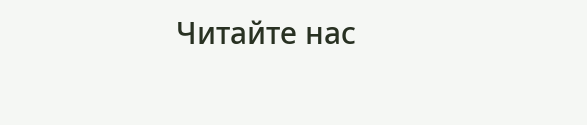Читайте нас